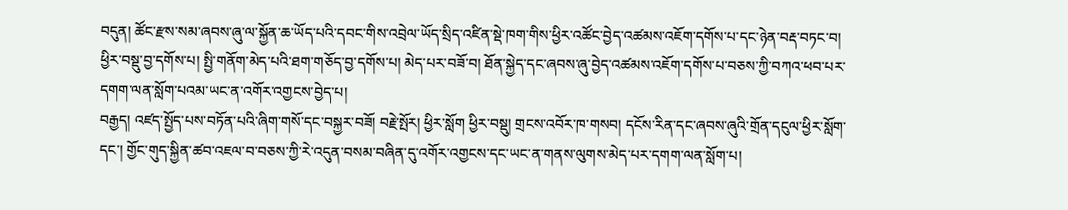བདུན། ཚོང་རྫས་སམ་ཞབས་ཞུ་ལ་སྐྱོན་ཆ་ཡོད་པའི་དབང་གིས་འབྲེལ་ཡོད་སྲིད་འཛིན་སྡེ་ཁག་གིས་ཕྱིར་འཚོང་བྱེད་འཚམས་འཇོག་དགོས་པ་དང་ཉེན་བརྡ་བཏང་བ། ཕྱིར་བསྡུ་བྱ་དགོས་པ། སྤྱི་གནོག་མེད་པའི་ཐག་གཅོད་བྱ་དགོས་པ། མེད་པར་བཟོ་བ། ཐོན་སྐྱེད་དང་ཞབས་ཞུ་བྱེད་འཚམས་འཇོག་དགོས་པ་བཅས་ཀྱི་བཀའ་ཕབ་པར་དགག་ལན་སློག་པའམ་ཡང་ན་འགོར་འགྱངས་བྱེད་པ།
བརྒྱད། འཛད་སྤྱོད་པས་བཏོན་པའི་ཞིག་གསོ་དང་བསྐྱར་བཟོ། བརྗེ་སྤོར། ཕྱིར་སློག ཕྱིར་བསྡུ། གྲངས་འབོར་ཁ་གསབ། དངོས་རིན་དང་ཞབས་ཞུའི་གྲོན་དངུལ་ཕྱིར་སློག་དང་། གྱོང་གུད་སྐྱིན་ཚབ་འཇལ་བ་བཅས་ཀྱི་རེ་འདུན་བསམ་བཞིན་དུ་འགོར་འགྱངས་དང་ཡང་ན་གནས་ལུགས་མེད་པར་དགག་ལན་སློག་པ།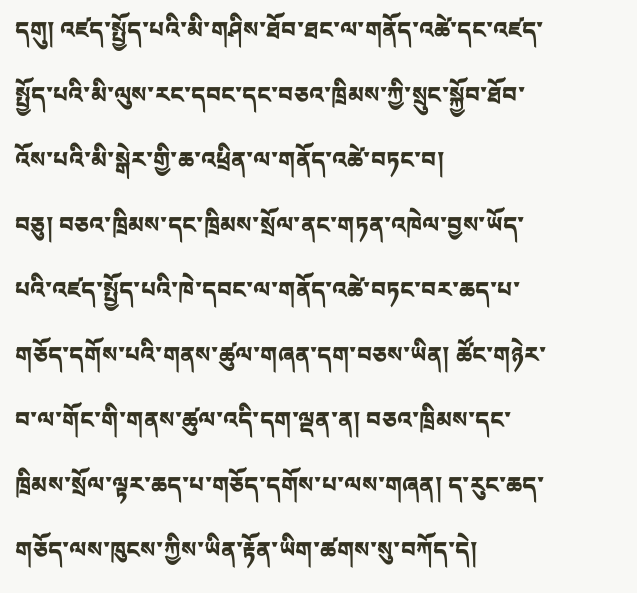དགུ། འཛད་སྤྱོད་པའི་མི་གཤིས་ཐོབ་ཐང་ལ་གནོད་འཚེ་དང་འཛད་སྤྱོད་པའི་མི་ལུས་རང་དབང་དང་བཅའ་ཁྲིམས་ཀྱི་སྲུང་སྐྱོབ་ཐོབ་འོས་པའི་མི་སྒེར་གྱི་ཆ་འཕྲིན་ལ་གནོད་འཚེ་བཏང་བ།
བཅུ། བཅའ་ཁྲིམས་དང་ཁྲིམས་སྲོལ་ནང་གཏན་འཁེལ་བྱས་ཡོད་པའི་འཛད་སྤྱོད་པའི་ཁེ་དབང་ལ་གནོད་འཚེ་བཏང་བར་ཆད་པ་གཅོད་དགོས་པའི་གནས་ཚུལ་གཞན་དག་བཅས་ཡིན། ཚོང་གཉེར་བ་ལ་གོང་གི་གནས་ཚུལ་འདི་དག་ལྡན་ན། བཅའ་ཁྲིམས་དང་ཁྲིམས་སྲོལ་ལྟར་ཆད་པ་གཅོད་དགོས་པ་ལས་གཞན། ད་རུང་ཆད་གཅོད་ལས་ཁུངས་ཀྱིས་ཡིན་རྟོན་ཡིག་ཚགས་སུ་བཀོད་དེ།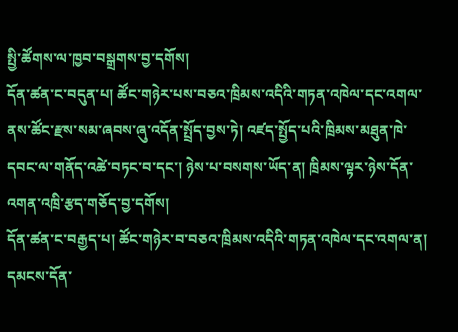སྤྱི་ཚོགས་ལ་ཁྱབ་བསྒྲགས་བྱ་དགོས།
དོན་ཚན་ང་བདུན་པ། ཚོང་གཉེར་པས་བཅའ་ཁྲིམས་འདིའི་གཏན་འཁེལ་དང་འགལ་ནས་ཚོང་རྫས་སམ་ཞབས་ཞུ་འདོན་སྤྲོད་བྱས་ཏེ། འཛད་སྤྱོད་པའི་ཁྲིམས་མཐུན་ཁེ་དབང་ལ་གནོད་འཚེ་བཏང་བ་དང་། ཉེས་པ་བསགས་ཡོད་ན། ཁྲིམས་ལྟར་ཉེས་དོན་འགན་འཁྲི་རྩད་གཅོད་བྱ་དགོས།
དོན་ཚན་ང་བརྒྱད་པ། ཚོང་གཉེར་བ་བཅའ་ཁྲིམས་འདིའི་གཏན་འཁེལ་དང་འགལ་ན། དམངས་དོན་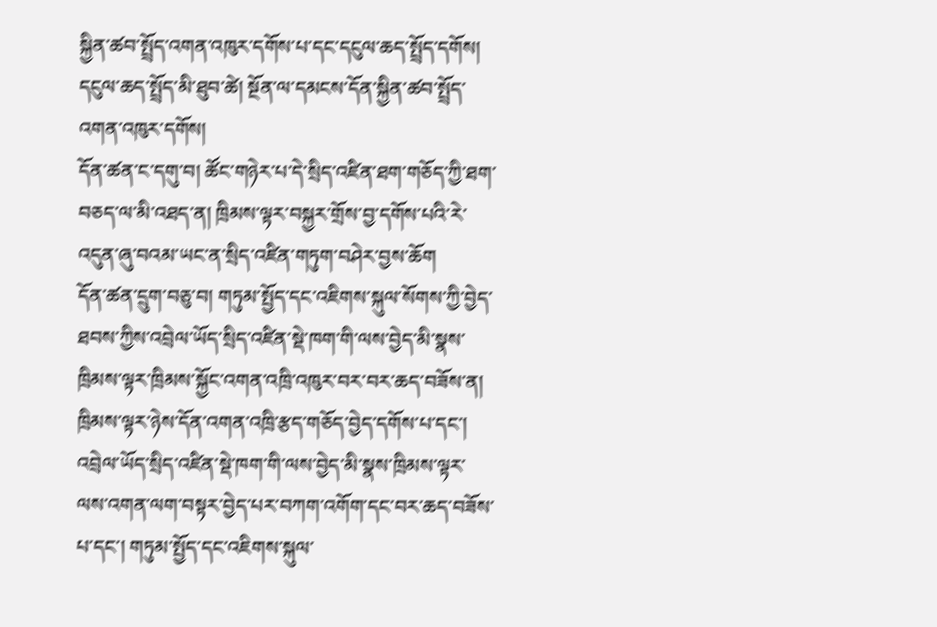སྐྱིན་ཚབ་སྤྲོད་འགན་འཁུར་དགོས་པ་དང་དངུལ་ཆད་སྤྲོད་དགོས། དངུལ་ཆད་སྤྲོད་མི་ཐུབ་ཚེ། སྔོན་ལ་དམངས་དོན་སྐྱིན་ཚབ་སྤྲོད་འགན་འཁུར་དགོས།
དོན་ཚན་ང་དགུ་བ། ཚོང་གཉེར་པ་དེ་སྲིད་འཛིན་ཐག་གཅོད་ཀྱི་ཐག་བཅད་ལ་མི་འཐད་ན། ཁྲིམས་ལྟར་བསྐྱར་གྲོས་བྱ་དགོས་པའི་རེ་འདུན་ཞུ་བའམ་ཡང་ན་སྲིད་འཛིན་གཏུག་བཤེར་བྱས་ཆོག
དོན་ཚན་དྲུག་བཅུ་བ། གཏུམ་སྤྱོད་དང་འཇིགས་སྐུལ་སོགས་ཀྱི་བྱེད་ཐབས་ཀྱིས་འབྲེལ་ཡོད་སྲིད་འཛིན་སྡེ་ཁག་གི་ལས་བྱེད་མི་སྣས་ཁྲིམས་ལྟར་ཁྲིམས་སྐྱོང་འགན་འཁྲི་འཁུར་བར་བར་ཆད་བཟོས་ན། ཁྲིམས་ལྟར་ཉེས་དོན་འགན་འཁྲི་རྩད་གཅོད་བྱེད་དགོས་པ་དང་། འབྲེལ་ཡོད་སྲིད་འཛིན་སྡེ་ཁག་གི་ལས་བྱེད་མི་སྣས་ཁྲིམས་ལྟར་ལས་འགན་ལག་བསྟར་བྱེད་པར་བཀག་འགོག་དང་བར་ཆད་བཟོས་པ་དང་། གཏུམ་སྤྱོད་དང་འཇིགས་སྐུལ་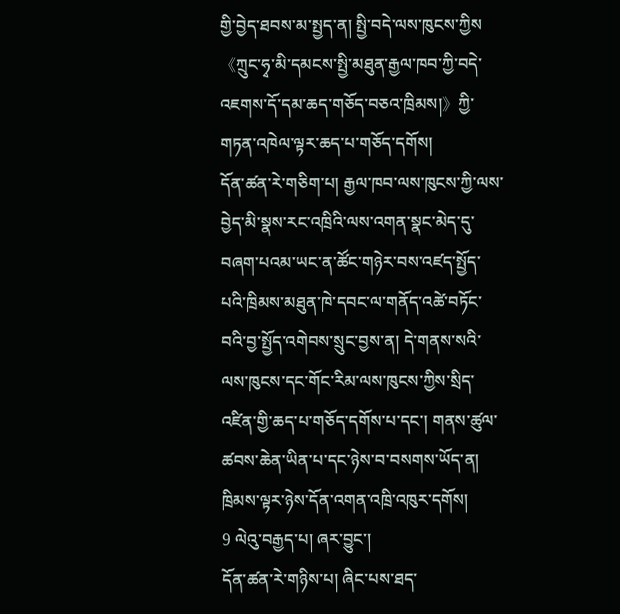གྱི་བྱེད་ཐབས་མ་སྤྱད་ན། སྤྱི་བདེ་ལས་ཁུངས་ཀྱིས《ཀྲུང་ཧྭ་མི་དམངས་སྤྱི་མཐུན་རྒྱལ་ཁབ་ཀྱི་བདེ་འཇགས་དོ་དམ་ཆད་གཅོད་བཅའ་ཁྲིམས།》ཀྱི་གཏན་འཁེལ་ལྟར་ཆད་པ་གཅོད་དགོས།
དོན་ཚན་རེ་གཅིག་པ། རྒྱལ་ཁབ་ལས་ཁུངས་ཀྱི་ལས་བྱེད་མི་སྣས་རང་འཁྲིའི་ལས་འགན་སྣང་མེད་དུ་བཞག་པའམ་ཡང་ན་ཚོང་གཉེར་བས་འཛད་སྤྱོད་པའི་ཁྲིམས་མཐུན་ཁེ་དབང་ལ་གནོད་འཚེ་བཏོང་བའི་བྱ་སྤྱོད་འགེབས་སྲུང་བྱས་ན། དེ་གནས་སའི་ལས་ཁུངས་དང་གོང་རིམ་ལས་ཁུངས་ཀྱིས་སྲིད་འཛིན་གྱི་ཆད་པ་གཅོད་དགོས་པ་དང་། གནས་ཚུལ་ཚབས་ཆེན་ཡིན་པ་དང་ཉེས་བ་བསགས་ཡོད་ན། ཁྲིམས་ལྟར་ཉེས་དོན་འགན་འཁྲི་འཁུར་དགོས།
9 ལེའུ་བརྒྱད་པ། ཞར་བྱུང་།
དོན་ཚན་རེ་གཉིས་པ། ཞིང་པས་ཐད་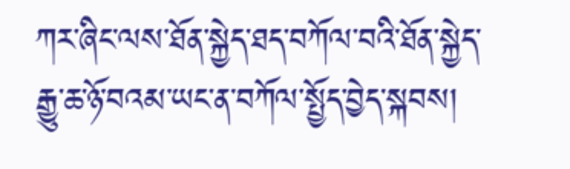ཀར་ཞིང་ལས་ཐོན་སྐྱེད་ཐད་བཀོལ་བའི་ཐོན་སྐྱེད་རྒྱུ་ཆ་ཉོ་བའམ་ཡང་ན་བཀོལ་སྤྱོད་བྱེད་སྐབས།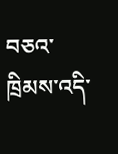བཅའ་ཁྲིམས་འདི་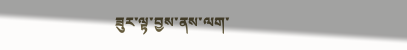ཟུར་ལྟ་བྱས་ནས་ལག་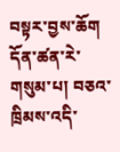བསྟར་བྱས་ཆོག
དོན་ཚན་རེ་གསུམ་པ། བཅའ་ཁྲིམས་འདི་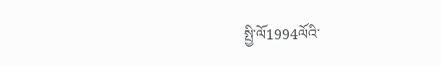སྤྱི་ལོ1994ལོའི་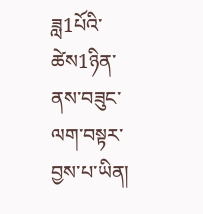ཟླ1པོའི་ཚེས1ཉིན་ནས་བཟུང་ལག་བསྟར་བྱས་པ་ཡིན།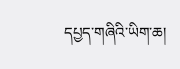དཔྱད་གཞིའི་ཡིག་ཆ།